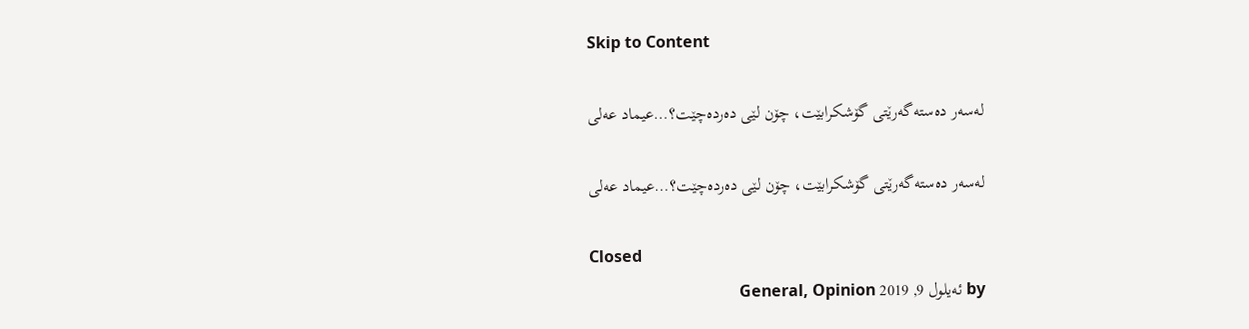Skip to Content

له‌سه‌ر ده‌سته‌گه‌رێتی گۆشكرابێت، چۆن لێی ده‌رده‌چێت؟…عیماد عه‌لی

له‌سه‌ر ده‌سته‌گه‌رێتی گۆشكرابێت، چۆن لێی ده‌رده‌چێت؟…عیماد عه‌لی

Closed
by ئه‌یلول 9, 2019 General, Opinion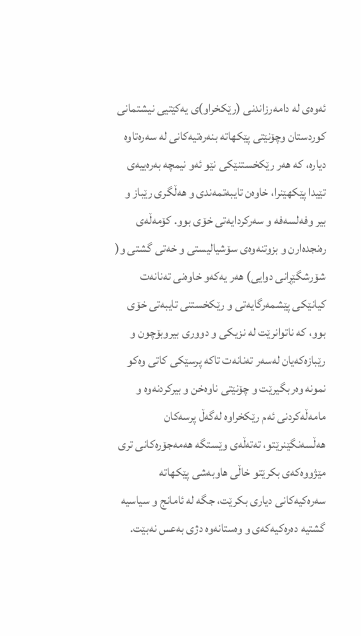ئه‌وه‌ی له‌ دامه‌رزاندنی (رێكخراو)ی یه‌كێتیی نیشتمانی كوردستان وچۆنێتی پێكهاته‌ بنه‌ره‌تیه‌كانی له‌ سه‌ره‌تاوه‌ دیاره‌، كه‌ هه‌ر رێكخستنێكی نێو ئه‌و نیمچه‌ به‌ره‌ییه‌ی تێیدا پێكهێنرا، خاوه‌ن تایبه‌تمه‌ندی و هه‌ڵگری رێباز و بیر وفه‌لسه‌فه‌ و سه‌ركردایه‌تی خۆی بوو. كۆمه‌ڵه‌ی ره‌نجده‌ارن و بزوتنه‌وه‌ی سۆشیالیستی و خه‌تی گشتی و( شۆرشگێڕانی دوایی) هه‌ر یه‌كه‌و خاوه‌نی ته‌نانه‌ت كیانێكی پێشمه‌رگایه‌تی و رێكخستنی تایبه‌تی خۆی بوو، كه‌ ناتوانرێت له‌ نزیكی و دووری بیروبۆچون و رێبازه‌كه‌یان له‌سه‌ر ته‌نانه‌ت تاكه‌ پرسێكی كاتی وه‌كو نمونه‌ وه‌ربگیرێت و چۆنێتی ناوه‌خن و بیركردنه‌وه‌ و مامه‌ڵه‌كردنی ئه‌م رێكخراوه‌ له‌گه‌ڵ پرسه‌كان هه‌ڵسه‌نگێنرێتو، ته‌ته‌ڵه‌ی وێستگه‌ هه‌مه‌جۆره‌كانی تری مێژووه‌كه‌ی بكرێتو خاڵی هاوبه‌شی پێكهاته‌ سه‌ره‌كیه‌كانی دیاری بكرێت، جگه‌ له‌ ئامانج و سیاسیه‌ گشتیه‌ ده‌ره‌كیه‌كه‌ی و وه‌ستانه‌وه‌ دژی به‌عس نه‌بێت.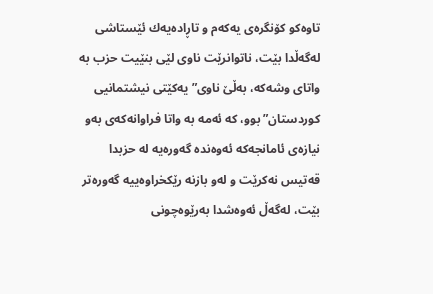تاوه‌كو كۆنگره‌ی یه‌كه‌م و تاڕاده‌یه‌ك ئێستاشی له‌گه‌ڵدا بێت، ناتوانرێت ناوی لێی بنێیت حزب به‌ واتای وشه‌كه‌، به‌ڵێ ناوی” یه‌كێتی نیشتمانیی كوردستان” بوو، كه‌ ئه‌مه‌ به‌ واتا فراوانه‌كه‌ی به‌و نیازه‌ی ئامانجه‌كه‌ ئه‌وه‌نده‌ گه‌وره‌یه‌ له‌ حزبدا قه‌تیس نه‌كرێت و له‌و بازنه رێكخراوه‌ییه‌ گه‌وره‌تر بێت، له‌گه‌ڵ ئه‌وه‌شدا به‌رێوه‌چونی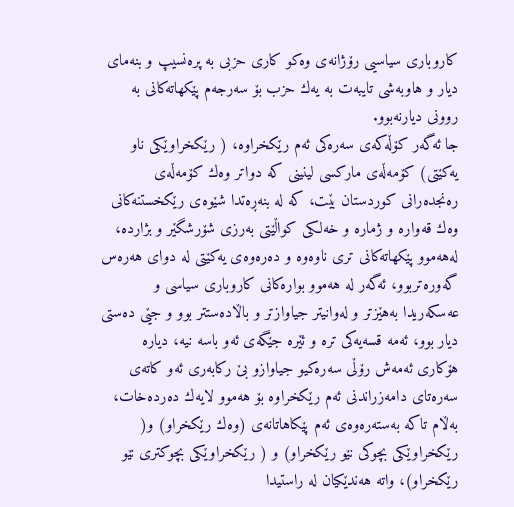كاروباری سیاسیی رۆژانه‌ی وه‌كو كاری حزبی به‌ پره‌نسیپ و بنه‌مای دیار و هاوبه‌شی تایبه‌ت به‌ یه‌ك حزب بۆ سه‌رجه‌م پێكهاته‌كانی به‌ روونی دیارنه‌بوو.
جا ئه‌گه‌ر كۆڵه‌كه‌ی سه‌ره‌كی ئه‌م رێكخراوه‌، ( رێكخراوێكی ناو یه‌كێتی) كۆمه‌ڵه‌ی ماركسی لینینی كه‌ دواتر وه‌ك كۆمه‌ڵه‌ی ره‌نجده‌رانی كوردستان بێت، كه‌ له‌ بنه‌ڕه‌تدا شێوه‌ی رێكخستنه‌كانی وه‌ك قه‌واره‌ و ژماره‌ و خه‌لكی كواڵێتی به‌رزی شۆرشگێر و بژارده‌، له‌هه‌موو پێكهاته‌كانی تری ناوه‌وه‌ و ده‌ره‌وه‌ی یه‌كێتی له‌ دوای هه‌ره‌س گه‌وره‌تربوو، ئه‌گه‌ر له‌ هه‌موو بواره‌كانی كاروباری سیاسی و عه‌سكه‌ریدا به‌هێزتر و له‌وانیتر جیاوازتر و باڵاده‌ستتر بوو و جێی ده‌ستی دیار بوو، ئه‌مه‌ قسه‌یه‌كی تره‌ و ئێره‌ جێگه‌ی ئه‌و باسه‌ نیه‌، دیاره‌ هۆكاری ئه‌مه‌ش رۆڵی سه‌ره‌كیو جیاوازو بێ ركابه‌ری ئه‌و كاته‌ی سه‌ره‌تای دامه‌زراندنی ئه‌م رێكخراوه‌ بۆ هه‌موو لایه‌ك ده‌رده‌خات، به‌ڵام تاكه‌ به‌سته‌ره‌وه‌ی ئه‌م پێكاهاتانه‌ی (وه‌ك رێكخراو) و( رێكخراوێكی بچوكی نێو رێكخراو) و ( رێكخراوێكی بچوكتری نێو رێكخراو)، واته‌ هه‌ندێكیان له‌ راستیدا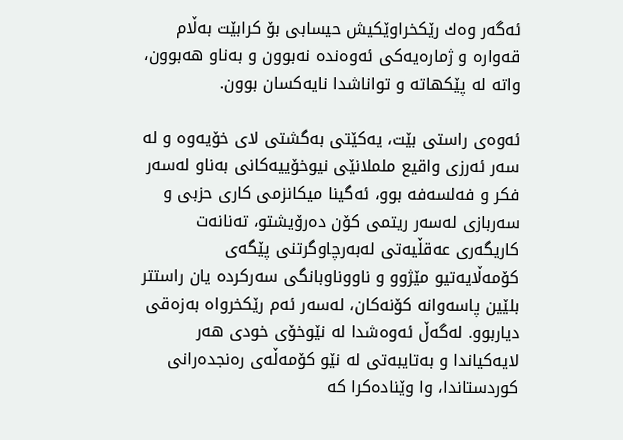ئه‌گه‌ر وه‌ك رێكخراوێكیش حیسابی بۆ كرابێت به‌ڵام قه‌واره‌ و ژماره‌یه‌كی ئه‌وه‌نده‌ نه‌بوون و به‌ناو هه‌بوون، واته‌ له‌ پێكهاته‌ و تواناشدا نایه‌كسان بوون.

ئه‌وه‌ی راستی بێت، یه‌كێتی به‌گشتی لای خۆیه‌وه‌ و‌ له‌ سه‌ر ئه‌رزی واقیع ململانێی نیوخۆییه‌كانی به‌ناو له‌سه‌ر فكر و فه‌لسه‌فه‌ بوو، ئه‌گینا میكانزمی كاری حزبی و سه‌ربازی له‌سه‌ر ریتمی كۆن ده‌رۆیشتو، ته‌نانه‌ت كاریگه‌ری عه‌قڵیه‌تی له‌به‌رچاوگرتنی پێگه‌ی‌ كۆمه‌ڵایه‌تیو مێژوو و ناووناوبانگی سه‌ركرده‌ یان راستتر بلێین پاسه‌وانه‌ كۆنه‌كان، له‌سه‌ر ئه‌م رێكخرواه‌ به‌زه‌قی دیاربوو. له‌گه‌ڵ ئه‌وه‌شدا له‌ نێوخۆی خودی هه‌ر لایه‌كیاندا و به‌تایبه‌تی له‌ نێو كۆمه‌ڵه‌ی ره‌نجده‌رانی كوردستاندا، وا وێناده‌كرا كه‌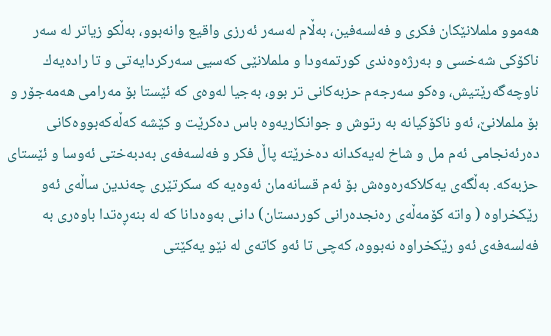هه‌موو ململانێكان فكری و فه‌لسه‌فین، به‌ڵام له‌سه‌ر ئه‌رزی واقیع وانه‌بوو، به‌ڵكو زیاتر له‌ سه‌ر ناكۆكی شه‌خسی و به‌رژه‌وه‌ندی كورتمه‌ودا و ململانێی كه‌سیی سه‌ركردایه‌تی و تا راده‌یه‌ك ناوچه‌گه‌رێتیش، وه‌كو سه‌رجه‌م حزبه‌كانی تر بوو، به‌جیا له‌وه‌ی كه‌ ئێستا بۆ مه‌رامی هه‌مه‌جۆر و بۆ ململانێ، ئه‌و ناكۆكیانه‌ به‌ رتوش و جوانكاریه‌وه‌ باس ده‌كرێت و كێشه‌ كه‌ڵه‌كه‌بووه‌كانی ده‌رئه‌نجامی ئه‌م مل و شاخ له‌یه‌كدانه‌ ده‌خرێته‌ پاڵ فكر و فه‌لسه‌فه‌ی به‌دبه‌ختی ئه‌وسا و ئێستای حزبه‌كه‌. به‌ڵگه‌ی یه‌كلاكه‌ره‌وه‌ش بۆ ئه‌م قسانه‌مان ئه‌وه‌یه‌ كه‌ سكرتێری چه‌ندین ساڵه‌ی ئه‌و رێكخراوه‌ ( واته‌ كۆمه‌ڵه‌ی ره‌نجده‌رانی كوردستان) دانی به‌وه‌دانا كه‌ له‌ بنه‌ڕه‌تدا باوه‌ری به‌ فه‌لسه‌فه‌ی ئه‌و رێكخراوه‌ نه‌بووه‌، كه‌چی تا ئه‌و كاته‌ی له‌ نێو یه‌كێتی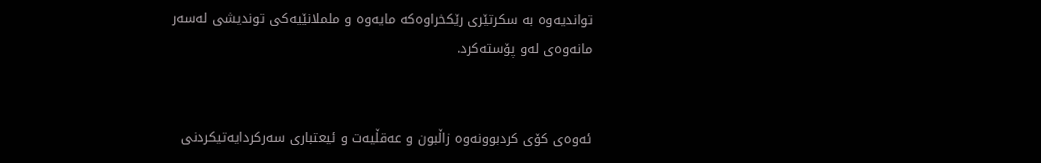تواندیه‌وه‌ به‌ سكرتێری رێكخراوه‌كه‌ مایه‌وه‌ و ململانێیه‌كی توندیشی له‌سه‌ر مانه‌وه‌ی له‌و پۆسته‌كرد.


ئه‌وه‌ی كۆی كردبوونه‌وه‌ زاڵبون و عه‌قڵیه‌ت و ئیعتباری سه‌ركردایه‌تیكردنی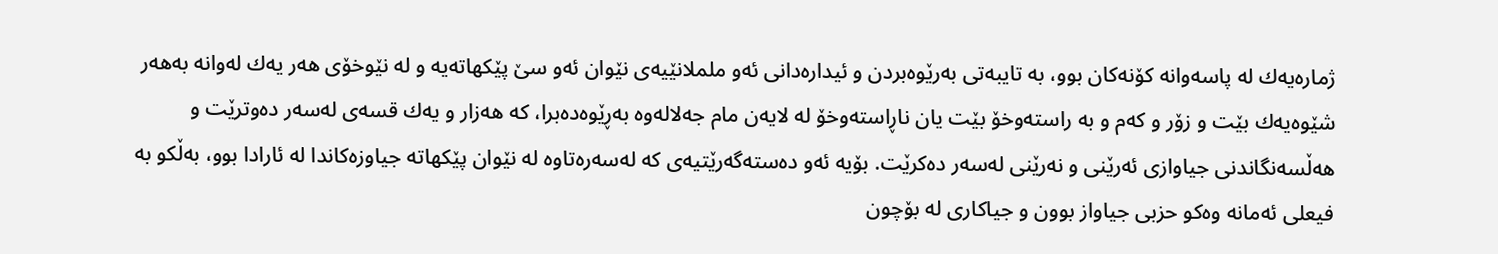ژماره‌یه‌ك له‌ پاسه‌وانه‌ كۆنه‌كان بوو، به‌ تایبه‌تی به‌رێوه‌بردن و ئیداره‌دانی ئه‌و ململانێیه‌ی نێوان ئه‌و سێ پێكهاته‌یه‌ و له‌ نێوخۆی هه‌ر یه‌ك له‌وانه‌ به‌هه‌ر شێوه‌یه‌ك بێت و زۆر و كه‌م و به‌ راسته‌وخۆ بێت یان ناڕاسته‌وخۆ له‌ لایه‌ن مام جه‌لاله‌وه‌ به‌ڕێوه‌ده‌برا، كه‌ هه‌زار و یه‌ك قسه‌ی له‌سه‌ر ده‌وترێت و هه‌ڵسه‌نگاندنی جیاوازی ئه‌رێنی و نه‌رێنی له‌سه‌ر ده‌كرێت. بۆیه‌ ئه‌و ده‌سته‌گه‌رێتیه‌ی كه‌ له‌سه‌ره‌تاوه‌ له‌ نێوان پێكهاته‌ جیاوزه‌كاندا له‌ ئارادا بوو، به‌ڵكو به‌ فیعلی ئه‌مانه‌ وه‌كو حزبی جیاواز بوون و‌ جیاكاری له‌ بۆچون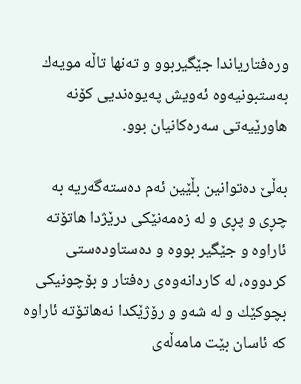وره‌فتاریاندا جێگیربوو و ته‌نها تاڵه‌ مویه‌ك به‌ستبونیه‌وه‌ ئه‌ویش په‌یوه‌ندیی كۆنه‌ هاورێیه‌تی سه‌ره‌كانیان بوو.

به‌ڵێ ده‌توانین بڵێین ئه‌م ده‌سته‌گه‌ریه‌ به‌ چڕی و پڕی و له‌ زه‌مه‌نێكی درێژدا هاتۆته‌ ئاراوه‌ و جێگیر بووه‌ و ده‌ستاوده‌ستی كردووه‌، له‌ كاردانه‌وه‌ی ره‌فتار و بۆچونیكی بچوكێك و له‌ شه‌و و رۆژێكدا نه‌هاتۆته‌ ئاراوه‌ كه‌ ئاسان بێت مامه‌ڵه‌ی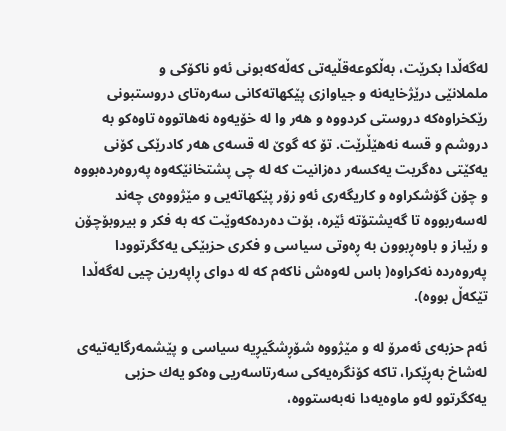له‌گه‌ڵدا بكرێت، به‌ڵكوعه‌قڵیه‌تی كه‌ڵه‌كه‌بونی ئه‌و ناكۆكی و ململانێی ‌درێژخایه‌نه‌ و جیاوازی پێكهاته‌كانی سه‌ره‌تای دروستبونی رێكخراوه‌كه‌ دروستی كردووه‌ و هه‌ر وا له‌ خۆیه‌وه‌ نه‌هاتووه‌ تاوه‌كو به‌ دروشم و قسه‌ نه‌هێڵرێت. تۆ كه‌ گوێ له‌ قسه‌ی هه‌ر كادرێكی كۆنی یه‌كێتی ده‌گریت یه‌كسه‌ر ده‌زانیت كه‌ له‌ چی پشتخانێكه‌وه‌ په‌روه‌رده‌بووه‌ و چۆن گۆشكراوه‌ و كاریگه‌ری ئه‌و زۆر پێكهاته‌یی و مێژووه‌ی چه‌ند له‌سه‌ربووه‌ تا گه‌یشتۆته‌ ئێره‌، بۆت ده‌رده‌كه‌وێت كه‌ به‌ فكر و بیروبۆچۆن و رێباز و باوه‌ڕبوون به‌ ڕه‌وتی سیاسی و فكری حزبێكی یه‌كگرتوودا په‌روه‌رده‌ نه‌كراوه‌( باس له‌وه‌ش ناكه‌م كه‌ له‌ دوای ڕاپه‌رین چیی له‌گه‌ڵدا تێكه‌ڵ بووه‌).

ئه‌م حزبه‌ی ئه‌مرۆ له‌ و مێژووه‌ شۆڕشگیڕیه‌ سیاسی و پێشمه‌رگایه‌تیه‌ی له‌شاخ به‌ڕێكرا، تاكه‌ كۆنگره‌یه‌كی سه‌رتاسه‌ریی وه‌كو یه‌ك حزبی یه‌كگرتوو له‌و ماوه‌یه‌دا نه‌به‌ستووه‌،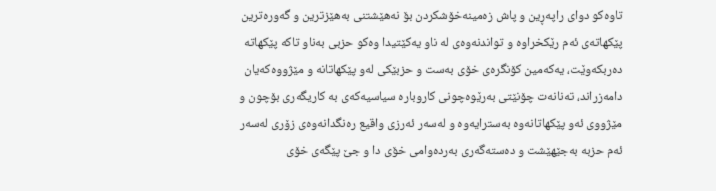تاوه‌كو دوای راپه‌ڕین و پاش زه‌مینه‌خۆشكردن بۆ نه‌هێشتنی به‌هێزترین و گه‌وره‌ترین پێكهاته‌ی ئه‌م رێكخراوه‌ و تواندنه‌وه‌ی له‌ ناو یه‌كێتیدا وه‌كو حزبی به‌ناو تاكه‌ پێكهاته‌ ده‌ربكه‌وێت، یه‌كه‌مین كۆنگره‌ی خۆی به‌ست و حزبێكی له‌و پێكهاتانه‌ و مێژووه‌كه‌یان دامه‌زراند، ته‌نانه‌ت چۆنێتی به‌رێوه‌چونی كاروباره‌ سیاسیه‌كه‌ی به‌ كاریگه‌ری بۆچون و مێژووی ئه‌و پێكهاتانه‌وه‌ به‌سترایه‌وه‌ و له‌سه‌ر ئه‌رزی واقیع ره‌نگدانه‌وه‌ی زۆری له‌سه‌ر ئه‌م حزبه‌ به‌جێهێشت و ده‌سته‌گه‌ری به‌رده‌وامی خۆی دا و جێ پێگه‌ی خۆی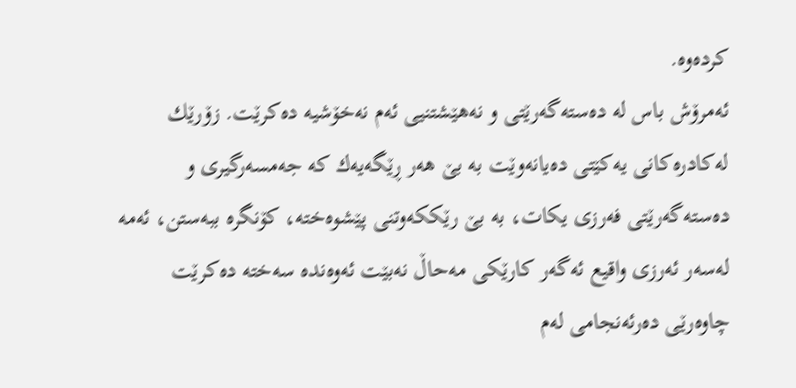كرده‌وه‌.
ئه‌مرۆش باس له‌ ده‌سته‌گه‌رێتی و نه‌هێشتنیی ئه‌م نه‌خۆشیه‌ ده‌كرێت. زۆرێك له‌كادره‌كانی یه‌كێتی ده‌یانه‌وێت به‌ بێ هه‌ر ڕێگه‌یه‌ك كه‌ جه‌مسه‌رگیری و ده‌سته‌گه‌رێتی فه‌رزی یكات، به‌ بێ رێككه‌وتنی پێشوه‌خته‌، كۆنگره‌ ببه‌ستن، ئه‌مه‌ له‌سه‌ر ئه‌رزی واقیع ئه‌گه‌ر كارێكی مه‌حاڵ نه‌بێت ئه‌وه‌نده‌ سه‌خته‌ ده‌كرێت چاوه‌رێی ده‌رئه‌نجامی له‌م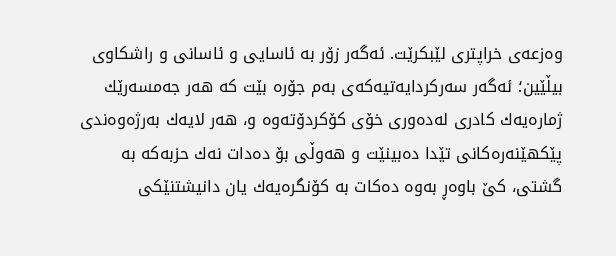وه‌زعه‌ی خراپتری لێبكرێت. ئه‌گه‌ر زۆر به‌ ئاسایی و ئاسانی و راشكاوی بیڵێین؛ ئه‌گه‌ر سه‌ركردایه‌تیه‌كه‌ی به‌م جۆره‌ بێت كه‌ هه‌ر جه‌مسه‌رێك ژماره‌یه‌ك كادری له‌ده‌وری خۆی كۆكردۆته‌وه‌ و، هه‌ر لایه‌ك به‌رژه‌وه‌ندی پێكهێنه‌ره‌كانی تێدا ده‌بینێت و هه‌وڵی بۆ ده‌دات نه‌ك حزبه‌كه‌ به‌ گشتی، كێ باوه‌ڕ به‌وه‌ ده‌كات به‌ كۆنگره‌یه‌ك یان دانیشتنێكی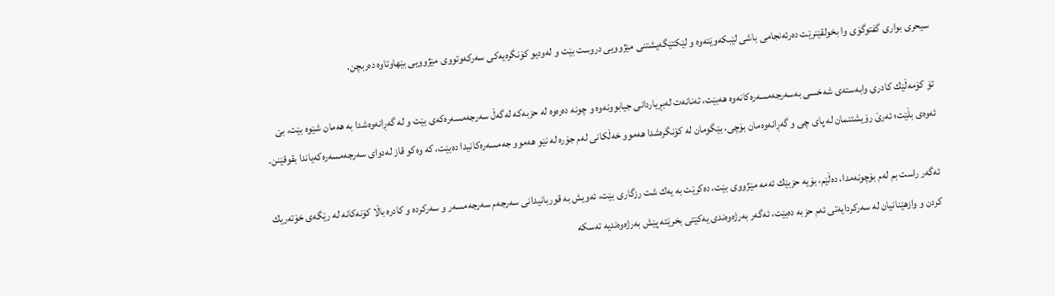سیحری بواری گفتوگۆی وا بخولقێنرێت ده‌رئه‌نجامی باشی لێبكه‌وێته‌وه‌ و لێكتێگه‌یشتنی مێژوویی دروست بێت و له‌ودیو كۆنگره‌یه‌كی سه‌ركه‌وتووی مێژوویی بێهاوتاوه‌ ده‌ربچن.

تۆ كۆمه‌ڵێك كادری وابه‌سته‌ی شه‌خسی به‌سه‌رجه‌مسه‌ره‌كانه‌وه‌ هه‌بێت، ته‌نانه‌ت له‌بڕیاردانی جیابوونه‌وه‌ و چونه‌ ده‌ره‌وه‌ له‌ حزبه‌كه‌ له‌گه‌ڵ سه‌رجه‌مسه‌ره‌كه‌ی بێت و له‌ گه‌ڕانه‌وه‌شدا به‌ هه‌مان شێوه‌ بێت، بێ ئه‌وه‌ی بڵێت؛ ئه‌رێ رۆیشتنمان له‌ پای چی و گه‌ڕانه‌وه‌مان بۆچی، بێگومان له‌ كۆنگره‌شدا هه‌موو خه‌ڵكانی له‌م جۆره‌ له‌ نێو هه‌موو جه‌مسه‌ره‌كانیدا ده‌بێت، كه‌ وه‌كو قاز له‌دوای سه‌رجه‌مسه‌ره‌كه‌یاندا بقوقێنن.

ئه‌گه‌ر راست بم له‌م بۆچونه‌مدا، ده‌ڵێم، بۆیه‌ حزبێك ئه‌مه‌ مێژووی بێت، ده‌كرێت به‌ یه‌ك شت رزگاری بێت، ئه‌ویش به‌ قوربانیدانی سه‌رجه‌م سه‌رجه‌مسه‌ر و سه‌ركرده‌ و كادره‌ باڵا كۆنه‌كانه‌ له‌ رێگه‌ی خۆته‌ریك كردن و وازهێنانیان له‌ سه‌ركردایه‌تی ئه‌م حزبه‌ ده‌بێت، ئه‌گه‌ر به‌رژه‌وه‌ندی یه‌كێتی بخرێته‌ پێش به‌رژه‌وه‌ندیه‌ ته‌سكه‌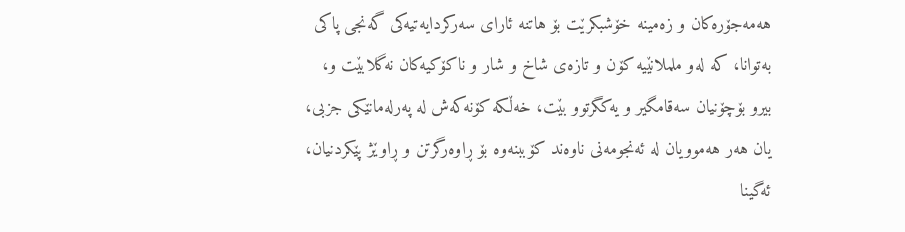هه‌مه‌جۆره‌كان و زه‌مینه‌ خۆشبكرێت بۆ هاتنه‌ ئارای سه‌ركردایه‌تیه‌كی گه‌نجی پاكی به‌توانا، كه‌ له‌و ململانێیه‌ كۆن و تازه‌ی شاخ و شار و ناكۆكیه‌كان نه‌گلابێت و، بیرو بۆچۆنیان سه‌قامگیر و یه‌كگرتوو بێت، خه‌ڵكه‌ كۆنه‌كه‌ش له‌ په‌رله‌مانێكی جزبی، یان هه‌ر هه‌موویان له‌ ئه‌نجومه‌نی ناوه‌ند كۆببنه‌وه‌ بۆ ڕاوه‌رگرتن و ڕاوێژ پێكردنیان، ئه‌گینا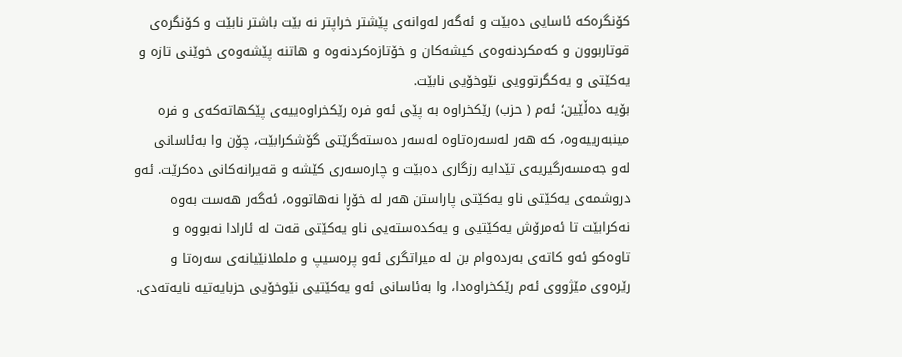كۆنگره‌كه‌ ئاسایی ده‌بێت و ئه‌گه‌ر له‌وانه‌ی پێشتر خراپتر نه‌ بێت باشتر نابێت و كۆنگره‌ی قوتاربوون و كه‌مكردنه‌وه‌ی كیشه‌كان و خۆتازه‌كردنه‌وه‌ و هاتنه ‌پێشه‌وه‌ی خوێنی تازه‌ و یه‌كێتی و یه‌كگرتوویی نێوخۆیی نابێت.
بۆیه‌ ده‌ڵێین؛ ئه‌م ( حزب) رێكخراوه‌ به‌ پێی ئه‌و فره‌ رێكخراوه‌ییه‌ی پێكهاته‌كه‌ی و فره‌ مینبه‌رییه‌وه‌، كه‌ هه‌ر له‌سه‌ره‌تاوه‌ له‌سه‌ر ده‌سته‌گرێتی گۆشكرابێت، چۆن وا به‌ئاسانی له‌و جه‌مسه‌رگیریه‌ی تێدایه‌ رزگاری ده‌بێت و چاره‌سه‌ری كێشه‌ و قه‌یرانه‌كانی ده‌كرێت. ئه‌و دروشمه‌ی یه‌كێتی ناو یه‌كێتی پاراستن هه‌ر له‌ خۆڕا نه‌هاتووه‌، ئه‌گه‌ر هه‌ست به‌وه‌ نه‌كرابێت تا ئه‌مرۆش یه‌كێتیی و یه‌كده‌سته‌یی ناو یه‌كێتی قه‌ت له‌ ئارادا نه‌بووه‌ و تاوه‌كو ئه‌و كاته‌ی به‌رده‌وام بن له‌ میراتگری ئه‌و پره‌سیپ و ململانێیانه‌ی سه‌ره‌تا و رێره‌وی مێژووی ئه‌م رێكخراوه‌دا، وا به‌ئاسانی ئه‌و یه‌كێتیی نێوخۆیی حزبایه‌تیه‌ نایه‌ته‌دی.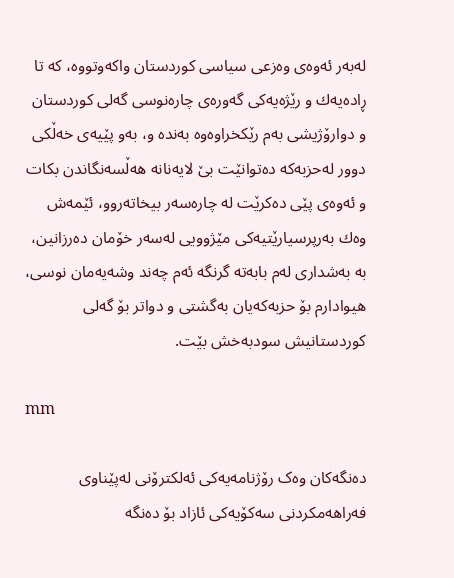له‌به‌ر ئه‌وه‌ی وه‌زعی سیاسی كوردستان واكه‌وتووه‌، كه‌ تا ڕاده‌یه‌ك و رێژه‌یه‌كی گه‌وره‌ی چاره‌نوسی گه‌لی كوردستان و دوارۆژیشی به‌م رێكخراوه‌وه‌ به‌نده‌ و، به‌و پێیه‌ی خه‌ڵكی دوور له‌حزبه‌كه‌ ده‌توانێت بێ لایه‌نانه‌ هه‌ڵسه‌نگاندن بكات و ئه‌وه‌ی پێی ده‌كرێت له‌ چاره‌سه‌ر بیخاته‌روو، ئێمه‌ش وه‌ك به‌رپرسیارێتیه‌كی مێژوویی له‌سه‌ر خۆمان ده‌رزانین، به‌ به‌شداری له‌م بابه‌ته‌ گرنگه‌ ئه‌م چه‌ند وشه‌یه‌مان نوسی، هیوادارم بۆ حزبه‌كه‌یان به‌گشتی و دواتر بۆ گه‌لی كوردستانیش سودبه‌خش بێت.

mm

دەنگەکان وەک رۆژنامەیەکی ئەلکترۆنی لەپێناوی فەراهەمکردنی سەکۆیەکی ئازاد بۆ دەنگە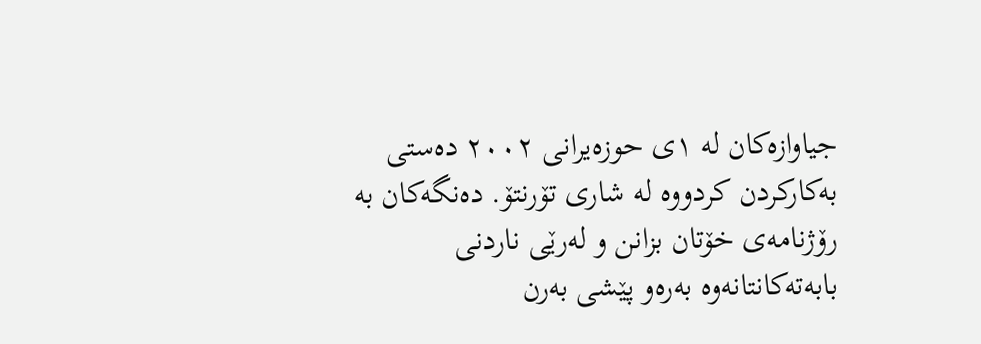جیاوازەکان لە ١ی حوزەیرانی ٢٠٠٢ دەستی بەکارکردن کردووە لە شاری تۆرنتۆ. دەنگەکان بە رۆژنامەی خۆتان بزانن و لەرێی ناردنی بابەتەکانتانەوە بەرەو پێشی بەرن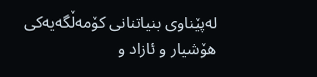لەپێناوی بنیاتنانی کۆمەڵگەیەکی هۆشیار و ئازاد و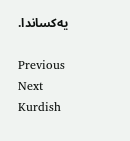یەکساندا.

Previous
Next
Kurdish